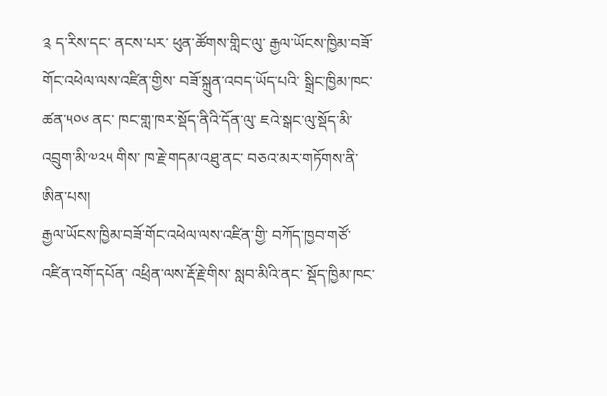༉ ད་རིས་དང་ ནངས་པར་ ཕུན་ཚོགས་གླིང་ལུ་ རྒྱལ་ཡོངས་ཁྱིམ་བཟོ་གོང་འཕེལ་ལས་འཛིན་གྱིས་ བཟོ་སྐྲུན་འབད་ཡོད་པའི་ སྒྲིང་ཁྱིམ་ཁང་ཚན་༥༠༦ ནང་ ཁང་གླ་ཁར་སྡོད་ནིའི་དོན་ལུ་ ཇའེ་སྒང་ལུ་སྡོད་མི་ འབྲུག་མི་༧༢༥ གིས་ ཁ་རྗེ་གདམ་འཐུ་ནང་ བཅའ་མར་གཏོགས་ནི་ཨིན་པས།
རྒྱལ་ཡོངས་ཁྱིམ་བཟོ་གོང་འཕེལ་ལས་འཛིན་གྱི་ བཀོད་ཁྱབ་གཙོ་འཛིན་འགོ་དཔོན་ འཕྲིན་ལས་རྡོ་རྗེ་གིས་ སླབ་མིའི་ནང་ སྡོད་ཁྱིམ་ཁང་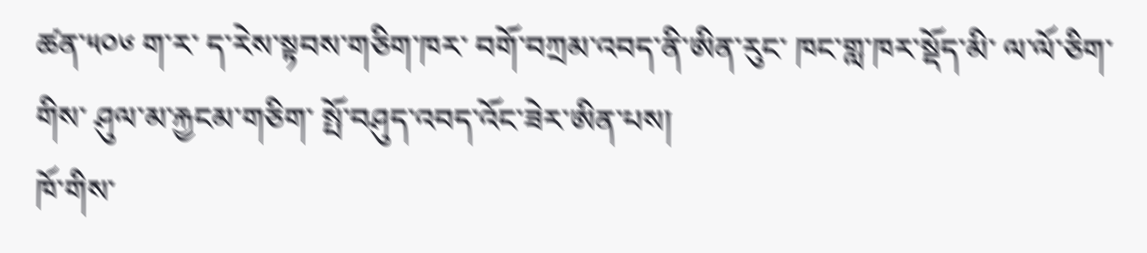ཚན་༥༠༦ ག་ར་ ད་རེས་སྟབས་གཅིག་ཁར་ བགོ་བཀྲམ་འབད་ནི་ཨིན་རུང་ ཁང་གླ་ཁར་སྡོད་མི་ ལ་ལོ་ཅིག་གིས་ ཤུལ་མ་རྐྱངམ་གཅིག་ སྤོ་བཤུད་འབད་འོང་ཟེར་ཨིན་པས།
ཁོ་གིས་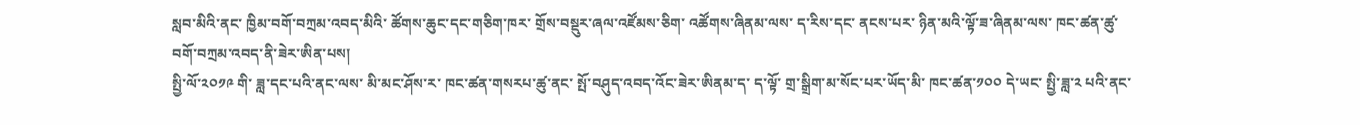སླབ་མིའི་ནང་ ཁྱིམ་བགོ་བཀྲམ་འབད་མིའི་ ཚོགས་ཆུང་དང་གཅིག་ཁར་ གྲོས་བསྡུར་ཞལ་འཛོམས་ཅིག་ འཚོགས་ཞིནམ་ལས་ ད་རིས་དང་ ནངས་པར་ ཉིན་མའི་ལྟོ་ཟ་ཞིནམ་ལས་ ཁང་ཚན་ཚུ་ བགོ་བཀྲམ་འབད་ནི་ཟེར་ཨིན་པས།
སྤྱི་ལོ་༢༠༡༩ གི་ ཟླ་དང་པའི་ནང་ལས་ མི་མང་ཤོས་ར་ ཁང་ཚན་གསརཔ་ཚུ་ནང་ སྤོ་བཤུད་འབད་འོང་ཟེར་ཨིནམ་ད་ ད་ལྟོ་ གྲ་སྒྲིག་མ་སོང་པར་ཡོད་མི་ ཁང་ཚན་༡༠༠ དེ་ཡང་ སྤྱི་ཟླ་༢ པའི་ནང་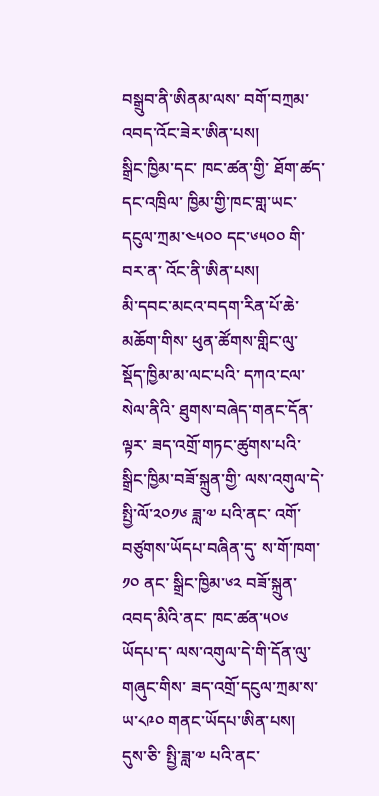བསྒྲུབ་ནི་ཨིནམ་ལས་ བགོ་བཀྲམ་འབད་འོང་ཟེར་ཨིན་པས།
སྒྲིང་ཁྱིམ་དང་ ཁང་ཚན་གྱི་ ཐོག་ཚད་དང་འཁྲིལ་ ཁྱིམ་གྱི་ཁང་གླ་ཡང་ དངུལ་ཀྲམ་༤༥༠༠ དང་༦༥༠༠ གི་བར་ན་ འོང་ནི་ཨིན་པས།
མི་དབང་མངའ་བདག་རིན་པོ་ཆེ་མཆོག་གིས་ ཕུན་ཚོགས་གླིང་ལུ་ སྡོད་ཁྱིམ་མ་ལང་པའི་ དཀའ་ངལ་སེལ་ནིའི་ ཐུགས་བཞེད་གནང་དོན་ལྟར་ ཟད་འགྲོ་གཏང་ཚུགས་པའི་ སྒྲིང་ཁྱིམ་བཟོ་སྐྲུན་གྱི་ ལས་འགུལ་དེ་ སྤྱི་ལོ་༢༠༡༦ ཟླ་༧ པའི་ནང་ འགོ་བཙུགས་ཡོདཔ་བཞིན་དུ་ ས་གོ་ཁག་༡༠ ནང་ སྒྲིང་ཁྱིམ་༦༢ བཟོ་སྐྲུན་འབད་མིའི་ནང་ ཁང་ཚན་༥༠༦ ཡོདཔ་ད་ ལས་འགུལ་དེ་གི་དོན་ལུ་ གཞུང་གིས་ ཟད་འགྲོ་དངུལ་ཀྲམ་ས་ཡ་༨༩༠ གནང་ཡོདཔ་ཨིན་པས།
དུས་ཅི་ སྤྱི་ཟླ་༧ པའི་ནང་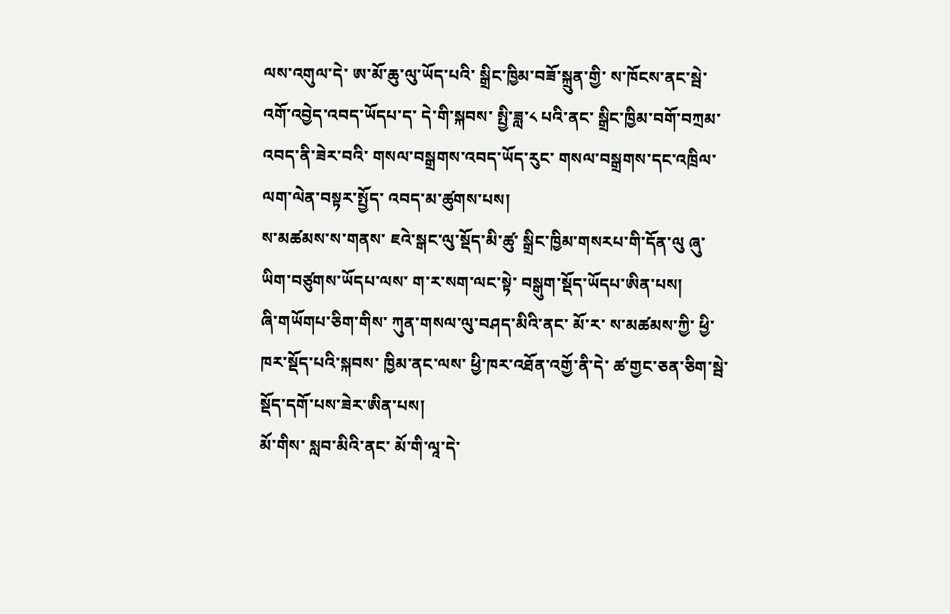ལས་འགུལ་དེ་ ཨ་མོ་ཆུ་ལུ་ཡོད་པའི་ སྒྲིང་ཁྱིམ་བཟོ་སྐྲུན་གྱི་ ས་ཁོངས་ནང་སྦེ་ འགོ་འབྱེད་འབད་ཡོདཔ་ད་ དེ་གི་སྐབས་ སྤྱི་ཟླ་༨ པའི་ནང་ སྒྲིང་ཁྱིམ་བགོ་བཀྲམ་འབད་ནི་ཟེར་བའི་ གསལ་བསྒྲགས་འབད་ཡོད་རུང་ གསལ་བསྒྲགས་དང་འཁྲིལ་ ལག་ལེན་བསྟར་སྤྱོད་ འབད་མ་ཚུགས་པས།
ས་མཚམས་ས་གནས་ ཇའེ་སྒང་ལུ་སྡོད་མི་ཚུ་ སྒྲིང་ཁྱིམ་གསརཔ་གི་དོན་ལུ ཞུ་ཡིག་བཙུགས་ཡོདཔ་ལས་ ག་ར་སག་ལང་སྟེ་ བསྒུག་སྡོད་ཡོདཔ་ཨིན་པས།
ཞི་གཡོགཔ་ཅིག་གིས་ ཀུན་གསལ་ལུ་བཤད་མིའི་ནང་ མོ་ར་ ས་མཚམས་ཀྱི་ ཕྱི་ཁར་སྡོད་པའི་སྐབས་ ཁྱིམ་ནང་ལས་ ཕྱི་ཁར་འཐོན་འགྱོ་ནི་དེ་ ཚ་གྱང་ཅན་ཅིག་སྦེ་ སྡོད་དགོ་པས་ཟེར་ཨིན་པས།
མོ་གིས་ སླབ་མིའི་ནང་ མོ་གི་ལཱ་དེ་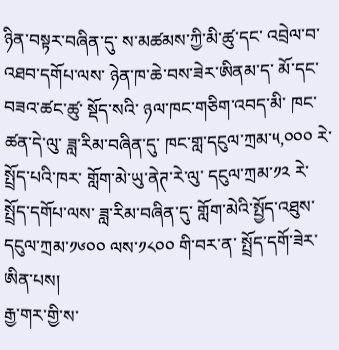ཉིན་བསྟར་བཞིན་དུ་ ས་མཚམས་ཀྱི་མི་ཚུ་དང་ འབྲེལ་བ་འཐབ་དགོཔ་ལས་ ཉེན་ཁ་ཆེ་བས་ཟེར་ཨིནམ་ད་ མོ་དང་ བཟའ་ཚང་ཚུ་ སྡོད་སའི་ ཉལ་ཁང་གཅིག་འབད་མི་ ཁང་ཚན་དེ་ལུ་ ཟླ་རིམ་བཞིན་དུ་ ཁང་གླ་དངུལ་ཀྲམ་༥,༠༠༠ རེ་ སྤྲོད་པའི་ཁར་ གློག་མེ་ཡུ་ནེཊ་རེ་ལུ་ དངུལ་ཀྲམ་༡༢ རེ་ སྤྲོད་དགོཔ་ལས་ ཟླ་རིམ་བཞིན་དུ་ གློག་མེའི་སྤྱོད་འཐུས་ དངུལ་ཀྲམ་༡༦༠༠ ལས་༡༨༠༠ གི་བར་ན་ སྤྲོད་དགོ་ཟེར་ཨིན་པས།
རྒྱ་གར་གྱི་ས་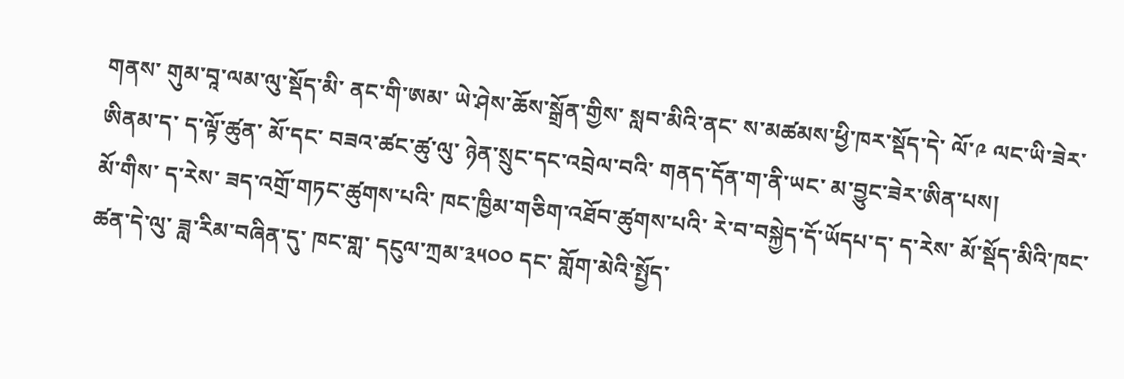གནས་ གུམ་བཱ་ལམ་ལུ་སྡོད་མི་ ནང་གི་ཨམ་ ཡེ་ཤེས་ཆོས་སྒྲོན་གྱིས་ སླབ་མིའི་ནང་ ས་མཚམས་ཕྱི་ཁར་སྡོད་དེ་ ལོ་༩ ལང་ཡི་ཟེར་ཨིནམ་ད་ ད་ལྟོ་ཚུན་ མོ་དང་ བཟའ་ཚང་ཚུ་ལུ་ ཉེན་སྲུང་དང་འབྲེལ་བའི་ གནད་དོན་ག་ནི་ཡང་ མ་བྱུང་ཟེར་ཨིན་པས།
མོ་གིས་ ད་རེས་ ཟད་འགྲོ་གཏང་ཚུགས་པའི་ ཁང་ཁྱིམ་གཅིག་འཐོབ་ཚུགས་པའི་ རེ་བ་བསྐྱེད་དོ་ཡོདཔ་ད་ ད་རེས་ མོ་སྡོད་མིའི་ཁང་ཚན་དེ་ལུ་ ཟླ་རིམ་བཞིན་དུ་ ཁང་གླ་ དངུལ་ཀྲམ་༣༥༠༠ དང་ གློག་མེའི་སྤྱོད་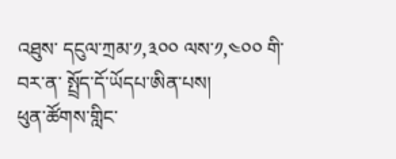འཐུས་ དངུལ་ཀྲམ་༡,༣༠༠ ལས་༡,༤༠༠ གི་བར་ན་ སྤྲོད་དོ་ཡོདཔ་ཨིན་པས།
ཕུན་ཚོགས་གླིང་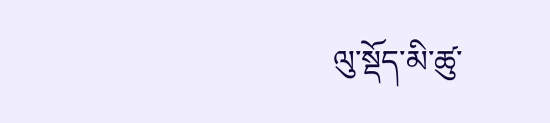ལུ་སྡོད་མི་ཚུ་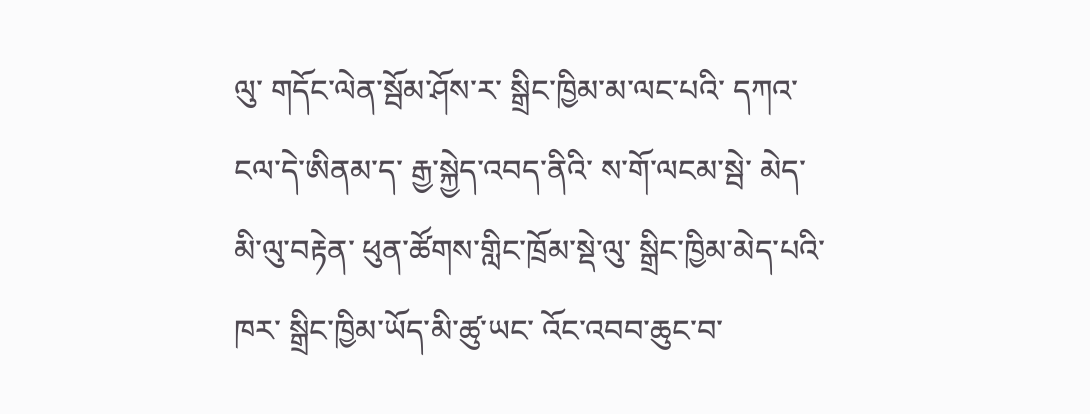ལུ་ གདོང་ལེན་སྦོམ་ཤོས་ར་ སྒྲིང་ཁྱིམ་མ་ལང་པའི་ དཀའ་ངལ་དེ་ཨིནམ་ད་ རྒྱ་སྐྱེད་འབད་ནིའི་ ས་གོ་ལངམ་སྦེ་ མེད་མི་ལུ་བརྟེན་ ཕུན་ཚོགས་གླིང་ཁྲོམ་སྡེ་ལུ་ སྒྲིང་ཁྱིམ་མེད་པའི་ཁར་ སྒྲིང་ཁྱིམ་ཡོད་མི་ཚུ་ཡང་ འོང་འབབ་ཆུང་བ་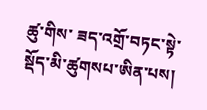ཚུ་གིས་ ཟད་འགྲོ་བཏང་སྟེ་ སྡོད་མི་ཚུགསཔ་ཨིན་པས།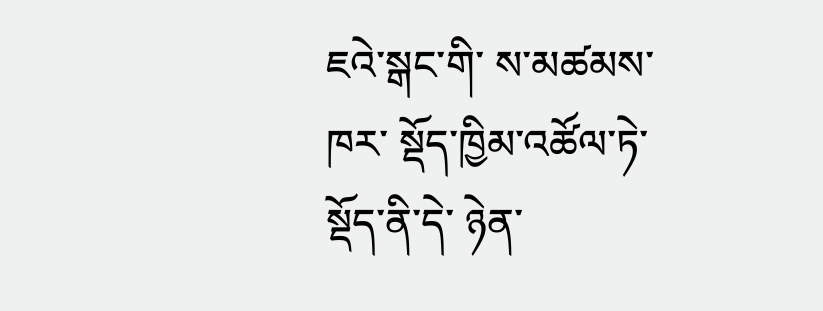ཇའེ་སྒང་གི་ ས་མཚམས་ཁར་ སྡོད་ཁྱིམ་འཚོལ་ཏེ་སྡོད་ནི་དེ་ ཉེན་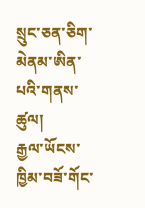སྲུང་ཅན་ཅིག་ མེནམ་ཨིན་པའི་གནས་ཚུལ།
རྒྱལ་ཡོངས་ཁྱིམ་བཟོ་གོང་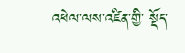འཕེལ་ལས་འཛིན་གྱི་ སྡོད་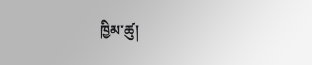ཁྱིམ་ཚུ།